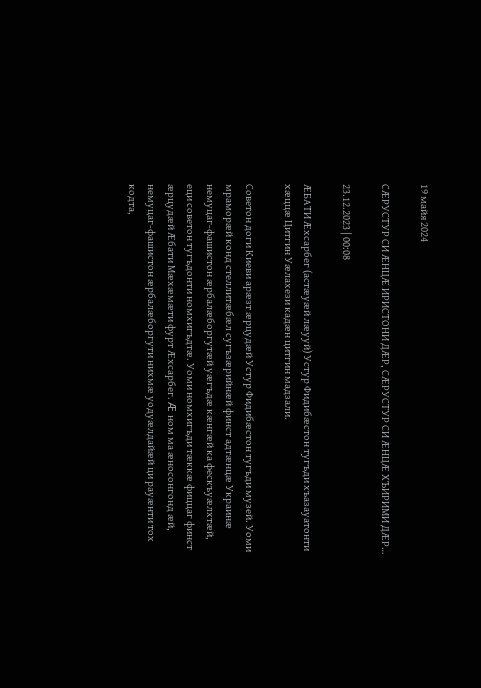19 майя 2024

СÆРУСТУР СИ ÆНЦÆ ИРИСТОНИ ДÆР, СÆРУСТУР СИ ÆНЦÆ ХЪИРИМИ ДÆР…

23.12.2023 | 00:08

ÆБАТИ Æхсарбег (астæуæй лæууй) Устур Фидибæстон тугъди хъазауатонти хæццæ Цитгин Уæлахези кадæн цитгин мадзали.

Советон доги Киеви арæзт æрцудæй Устур Фидибæстон тугъди музей. Уоми мраморæй конд стеллитæбæл сугъзæрийнæй финст адтæнцæ Украинæ немуцаг-фашистон æрбалæборгутæй уæгъдæ кæнгæй ка фескъуæлхтæй, еци советон тугъдонти номхигъдтæ. Уоми номхигъди тæккæ фиццаг финст æрцудæй Æбати Мæхæмæти фурт Æхсарбег. Æ ном ма æносонгонд æй, немуцаг-фашистон æрбалæборгути нихмæ уодуæлдайæй ци рауæнти тох кодта,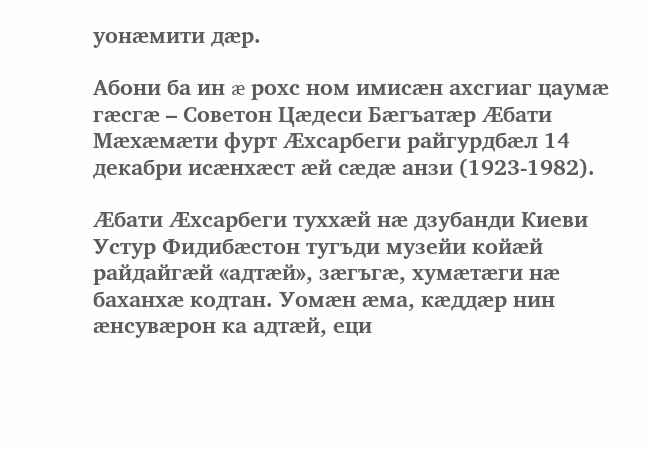уонæмити дæр.

Абони ба ин æ рохс ном имисæн ахсгиаг цаумæ гæсгæ – Советон Цæдеси Бæгъатæр Æбати Мæхæмæти фурт Æхсарбеги райгурдбæл 14 декабри исæнхæст æй сæдæ анзи (1923-1982).

Æбати Æхсарбеги туххæй нæ дзубанди Киеви Устур Фидибæстон тугъди музейи койæй райдайгæй «адтæй», зæгъгæ, хумæтæги нæ баханхæ кодтан. Уомæн æма, кæддæр нин æнсувæрон ка адтæй, еци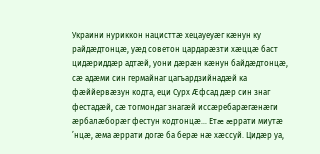Украини нуриккон нацисттæ хецауеуæг кæнун ку райдæдтонцæ, уæд советон цардарæзти хæццæ баст цидæриддæр адтæй, уони дæрæн кæнун байдæдтонцæ, сæ адæми син гермайнаг цагъардзийнадæй ка фæййервæзун кодта, еци Сурх Æфсад дæр син знаг фестадæй, сæ тогмондаг знагæй иссæребарæгæнæги æрбалæборæг фестун кодтонцæ… Етæ æррати миутæ ’нцæ, æма æррати догæ ба берæ нæ хæссуй. Цидæр уа,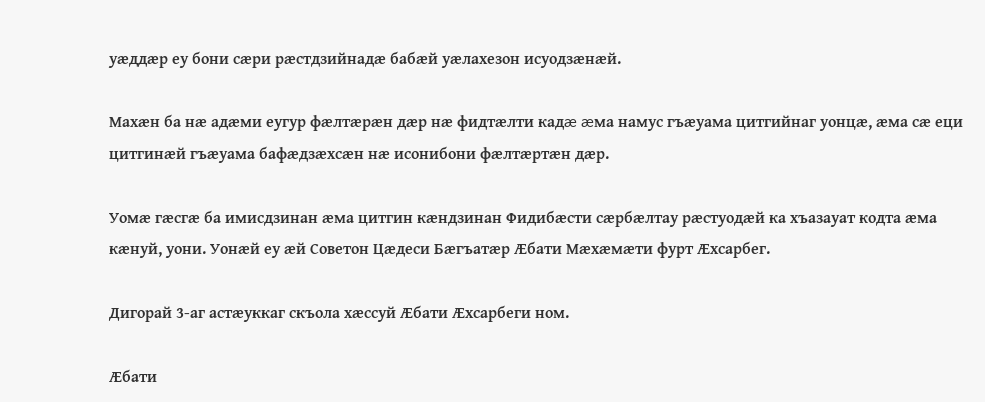уæддæр еу бони сæри рæстдзийнадæ бабæй уæлахезон исуодзæнæй.

Махæн ба нæ адæми еугур фæлтæрæн дæр нæ фидтæлти кадæ æма намус гъæуама цитгийнаг уонцæ, æма сæ еци цитгинæй гъæуама бафæдзæхсæн нæ исонибони фæлтæртæн дæр.

Уомæ гæсгæ ба имисдзинан æма цитгин кæндзинан Фидибæсти сæрбæлтау рæстуодæй ка хъазауат кодта æма кæнуй, уони. Уонæй еу æй Советон Цæдеси Бæгъатæр Æбати Мæхæмæти фурт Æхсарбег.

Дигорай 3-аг астæуккаг скъола хæссуй Æбати Æхсарбеги ном.

Æбати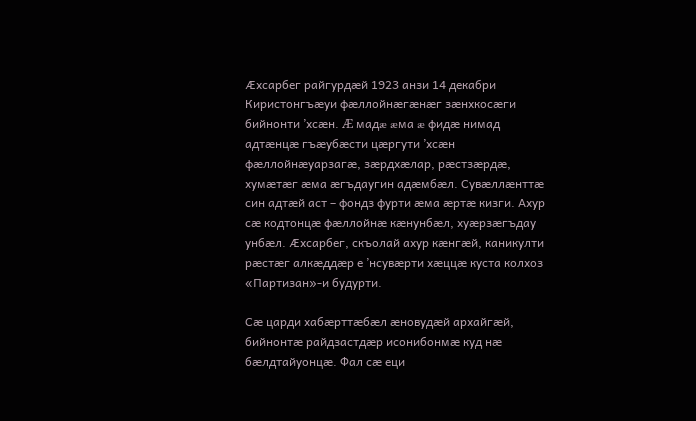Æхсарбег райгурдæй 1923 анзи 14 декабри Киристонгъæуи фæллойнæгæнæг зæнхкосæги бийнонти ’хсæн. Æ мадæ æма æ фидæ нимад адтæнцæ гъæубæсти цæргути ’хсæн фæллойнæуарзагæ, зæрдхæлар, рæстзæрдæ, хумæтæг æма æгъдаугин адæмбæл. Сувæллæнттæ син адтæй аст – фондз фурти æма æртæ кизги. Ахур сæ кодтонцæ фæллойнæ кæнунбæл, хуæрзæгъдау унбæл. Æхсарбег, скъолай ахур кæнгæй, каникулти рæстæг алкæддæр е ’нсувæрти хæццæ куста колхоз «Партизан»-и будурти.

Сæ царди хабæрттæбæл æновудæй архайгæй, бийнонтæ райдзастдæр исонибонмæ куд нæ бæлдтайуонцæ. Фал сæ еци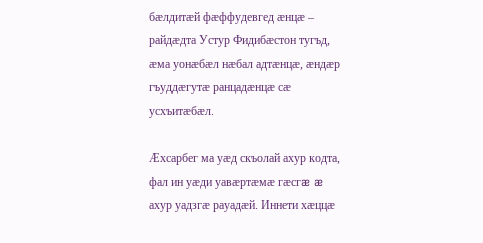бæлдитæй фæффудевгед æнцæ – райдæдта Устур Фидибæстон тугъд, æма уонæбæл нæбал адтæнцæ, æндæр гъуддæгутæ ранцадæнцæ сæ усхъитæбæл.

Æхсарбег ма уæд скъолай ахур кодта, фал ин уæди уавæртæмæ гæсгæ æ ахур уадзгæ рауадæй. Иннети хæццæ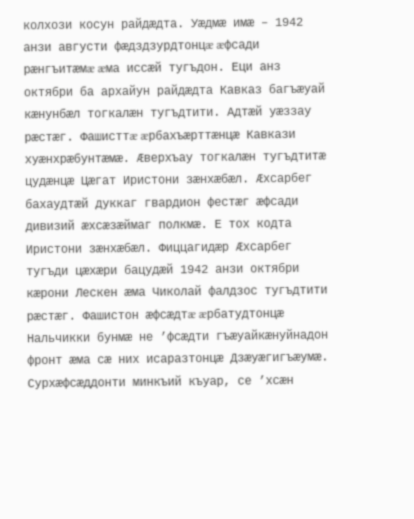колхози косун райдæдта. Уæдмæ имæ – 1942 анзи августи фæдздзурдтонцæ æфсади рæнгъитæмæ æма иссæй тугъдон. Еци анз октябри ба архайун райдæдта Кавказ багъæуай кæнунбæл тогкалæн тугъдтити. Адтæй уæззау рæстæг. Фашисттæ æрбахъæрттæнцæ Кавкази хуæнхрæбунтæмæ. Æверхъау тогкалæн тугъдтитæ цудæнцæ Цæгат Иристони зæнхæбæл. Æхсарбег бахаудтæй дуккаг гвардион фестæг æфсади дивизий æхсæзæймаг полкмæ. Е тох кодта Иристони зæнхæбæл. Фиццагидæр Æхсарбег тугъди цæхæри бацудæй 1942 анзи октябри кæрони Лескен æма Чиколай фалдзос тугъдтити рæстæг. Фашистон æфсæдтæ æрбатудтонцæ Нальчикки бунмæ не ’фсæдти гъæуайкæнуйнадон фронт æма сæ них исаразтонцæ Дзæуæгигъæумæ. Сурхæфсæддонти минкъий къуар, се ’хсæн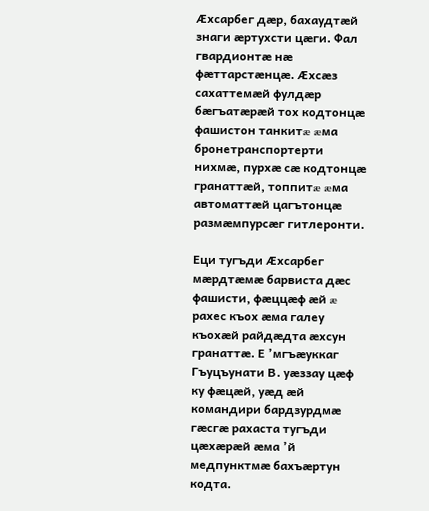Æхсарбег дæр, бахаудтæй знаги æртухсти цæги. Фал гвардионтæ нæ фæттарстæнцæ. Æхсæз сахаттемæй фулдæр бæгъатæрæй тох кодтонцæ фашистон танкитæ æма бронетранспортерти нихмæ, пурхæ сæ кодтонцæ гранаттæй, топпитæ æма автоматтæй цагътонцæ размæмпурсæг гитлеронти.

Еци тугъди Æхсарбег мæрдтæмæ барвиста дæс фашисти, фæццæф æй æ рахес къох æма галеу къохæй райдæдта æхсун гранаттæ. Е ’мгъæуккаг Гъуцъунати В. уæззау цæф ку фæцæй, уæд æй командири бардзурдмæ гæсгæ рахаста тугъди цæхæрæй æма ’й медпунктмæ бахъæртун кодта.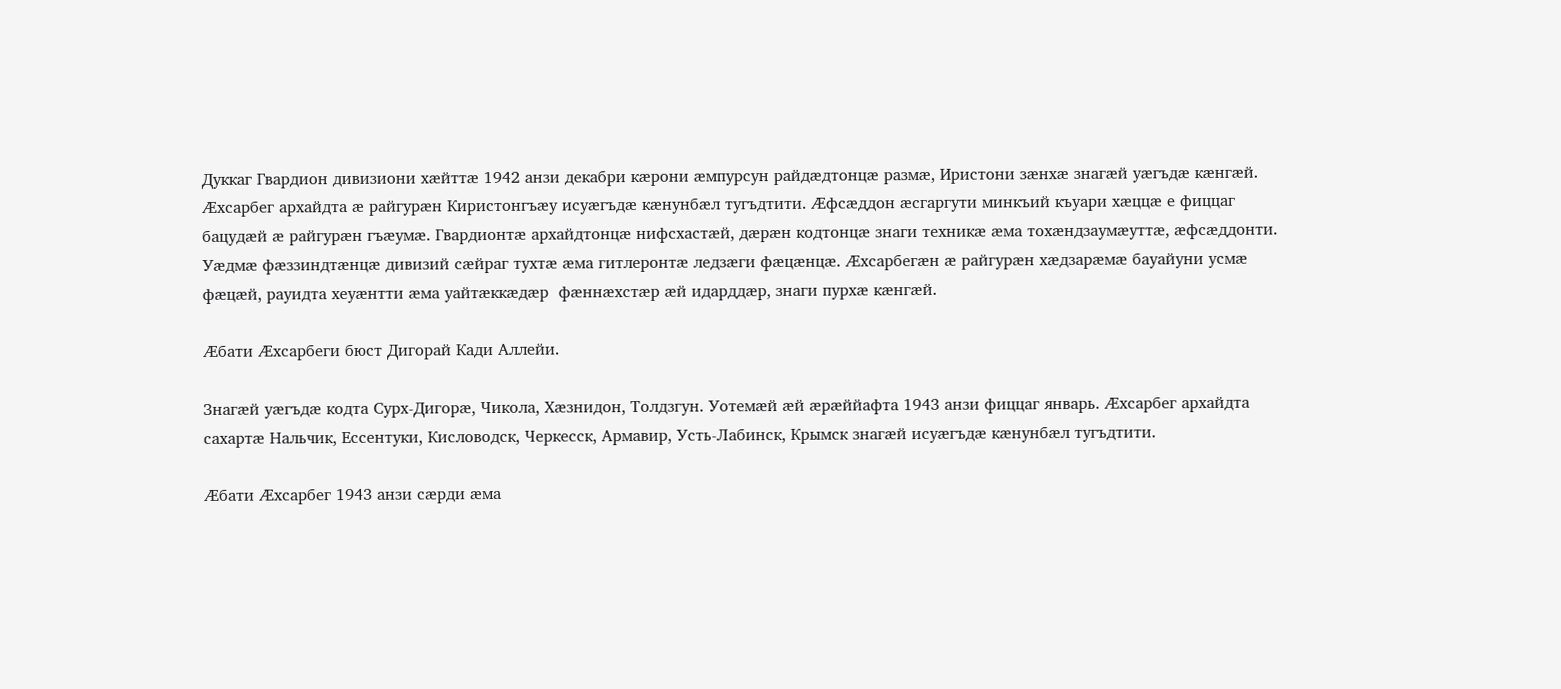Дуккаг Гвардион дивизиони хæйттæ 1942 анзи декабри кæрони æмпурсун райдæдтонцæ размæ, Иристони зæнхæ знагæй уæгъдæ кæнгæй. Æхсарбег архайдта æ райгурæн Киристонгъæу исуæгъдæ кæнунбæл тугъдтити. Æфсæддон æсгаргути минкъий къуари хæццæ е фиццаг бацудæй æ райгурæн гъæумæ. Гвардионтæ архайдтонцæ нифсхастæй, дæрæн кодтонцæ знаги техникæ æма тохæндзаумæуттæ, æфсæддонти. Уæдмæ фæззиндтæнцæ дивизий сæйраг тухтæ æма гитлеронтæ ледзæги фæцæнцæ. Æхсарбегæн æ райгурæн хæдзарæмæ бауайуни усмæ фæцæй, рауидта хеуæнтти æма уайтæккæдæр  фæннæхстæр æй идарддæр, знаги пурхæ кæнгæй.

Æбати Æхсарбеги бюст Дигорай Кади Аллейи.

Знагæй уæгъдæ кодта Сурх-Дигорæ, Чикола, Хæзнидон, Толдзгун. Уотемæй æй æрæййафта 1943 анзи фиццаг январь. Æхсарбег архайдта сахартæ Нальчик, Ессентуки, Кисловодск, Черкесск, Армавир, Усть-Лабинск, Крымск знагæй исуæгъдæ кæнунбæл тугъдтити.

Æбати Æхсарбег 1943 анзи сæрди æма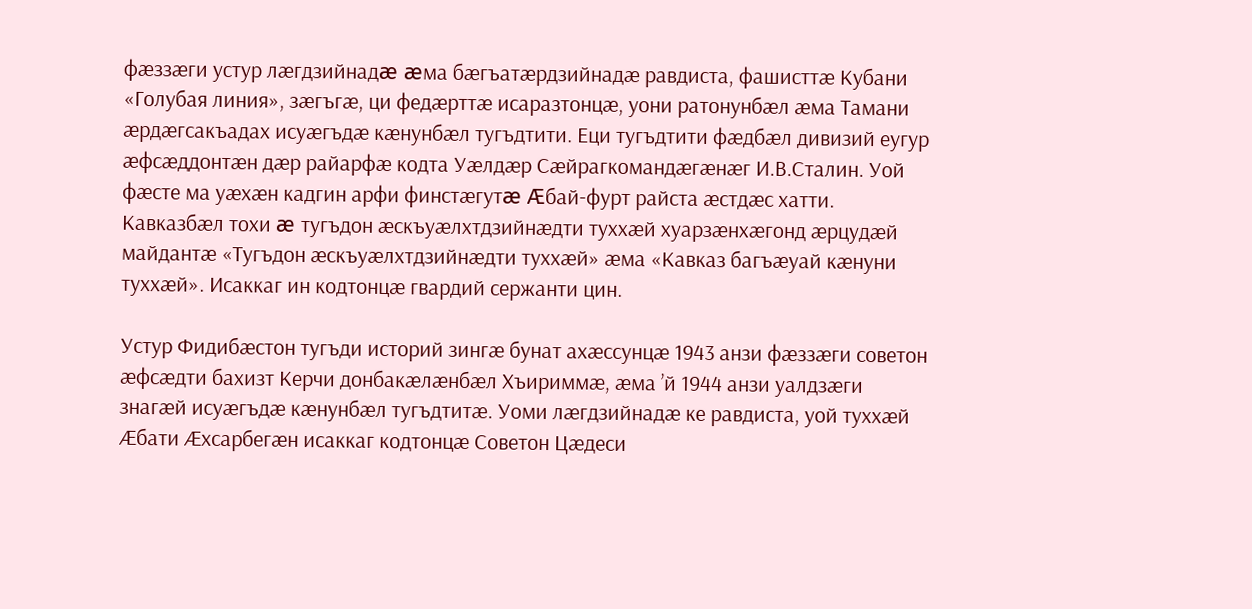фæззæги устур лæгдзийнадæ æма бæгъатæрдзийнадæ равдиста, фашисттæ Кубани «Голубая линия», зæгъгæ, ци федæрттæ исаразтонцæ, уони ратонунбæл æма Тамани æрдæгсакъадах исуæгъдæ кæнунбæл тугъдтити. Еци тугъдтити фæдбæл дивизий еугур æфсæддонтæн дæр райарфæ кодта Уæлдæр Сæйрагкомандæгæнæг И.В.Сталин. Уой фæсте ма уæхæн кадгин арфи финстæгутæ Æбай-фурт райста æстдæс хатти. Кавказбæл тохи æ тугъдон æскъуæлхтдзийнæдти туххæй хуарзæнхæгонд æрцудæй майдантæ «Тугъдон æскъуæлхтдзийнæдти туххæй» æма «Кавказ багъæуай кæнуни туххæй». Исаккаг ин кодтонцæ гвардий сержанти цин.

Устур Фидибæстон тугъди историй зингæ бунат ахæссунцæ 1943 анзи фæззæги советон æфсæдти бахизт Керчи донбакæлæнбæл Хъириммæ, æма ’й 1944 анзи уалдзæги знагæй исуæгъдæ кæнунбæл тугъдтитæ. Уоми лæгдзийнадæ ке равдиста, уой туххæй Æбати Æхсарбегæн исаккаг кодтонцæ Советон Цæдеси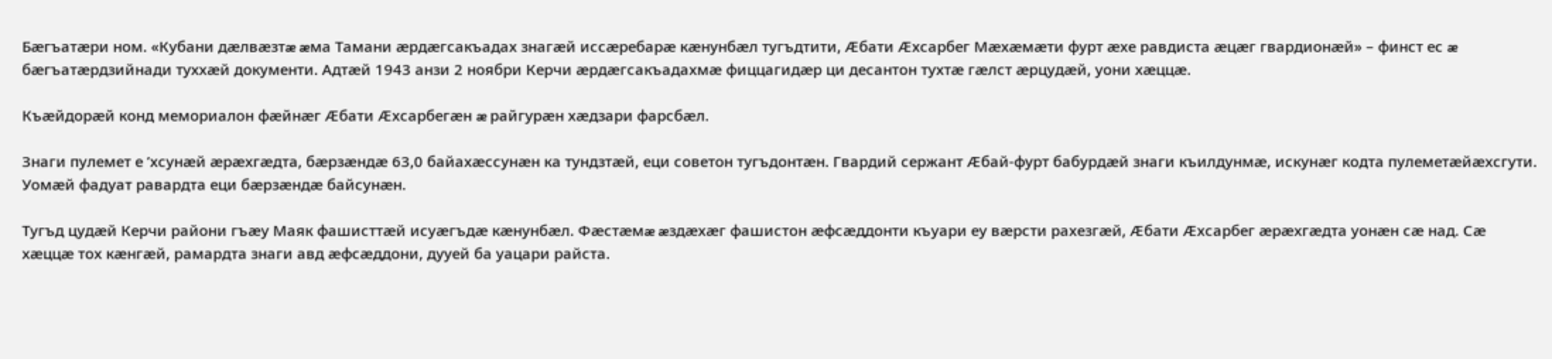Бæгъатæри ном. «Кубани дæлвæзтæ æма Тамани æрдæгсакъадах знагæй иссæребарæ кæнунбæл тугъдтити, Æбати Æхсарбег Мæхæмæти фурт æхе равдиста æцæг гвардионæй» – финст ес æ бæгъатæрдзийнади туххæй документи. Адтæй 1943 анзи 2 ноябри Керчи æрдæгсакъадахмæ фиццагидæр ци десантон тухтæ гæлст æрцудæй, уони хæццæ.

Къæйдорæй конд мемориалон фæйнæг Æбати Æхсарбегæн æ райгурæн хæдзари фарсбæл.

Знаги пулемет е ’хсунæй æрæхгæдта, бæрзæндæ 63,0 байахæссунæн ка тундзтæй, еци советон тугъдонтæн. Гвардий сержант Æбай-фурт бабурдæй знаги къилдунмæ, искунæг кодта пулеметæйæхсгути. Уомæй фадуат равардта еци бæрзæндæ байсунæн.

Тугъд цудæй Керчи райони гъæу Маяк фашисттæй исуæгъдæ кæнунбæл. Фæстæмæ æздæхæг фашистон æфсæддонти къуари еу вæрсти рахезгæй, Æбати Æхсарбег æрæхгæдта уонæн сæ над. Сæ хæццæ тох кæнгæй, рамардта знаги авд æфсæддони, дууей ба уацари райста.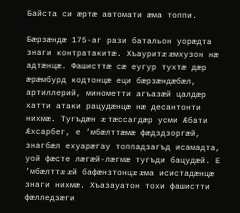Байста си æртæ автомати æма топпи.

Бæрзæндæ 175-аг рази батальон уорæдта знаги контратакитæ. Хъауритæ æмхузон нæ адтæнцæ. Фашисттæ сæ еугур тухтæ дæр æрæмбурд кодтонцæ еци бæрзæндæбæл, артиллерий, минометти агъазæй цалдæр хатти атаки рацудæнцæ нæ десантонти нихмæ. Тугъдæн æ тæссагдæр усми Æбати Æхсарбег, е ’мбæлттæмæ фæдздзоргæй, знагбæл ехуарæгау топпадзагъд исамадта, уой фæсте лæгæй-лæгмæ тугъди бацудæй. Е ’мбæлттæ æй бафæнзтонцæ æма исистадæнцæ знаги нихмæ. Хъазауатон тохи фашистти фæлледзæги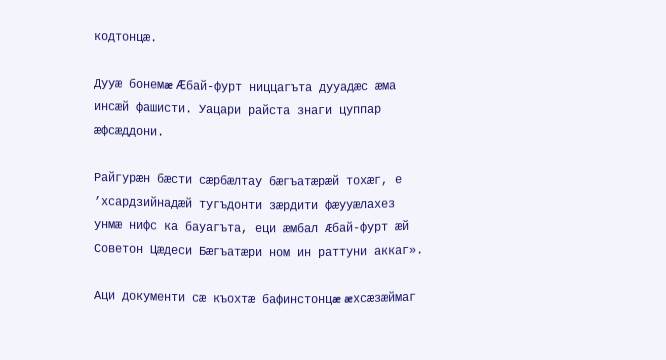кодтонцæ.

Дууæ бонемæ Æбай-фурт ниццагъта дууадæс æма инсæй фашисти. Уацари райста знаги цуппар æфсæддони.

Райгурæн бæсти сæрбæлтау бæгъатæрæй тохæг, е ’хсардзийнадæй тугъдонти зæрдити фæууæлахез унмæ нифс ка бауагъта, еци æмбал Æбай-фурт æй Советон Цæдеси Бæгъатæри ном ин раттуни аккаг».

Аци документи сæ къохтæ бафинстонцæ æхсæзæймаг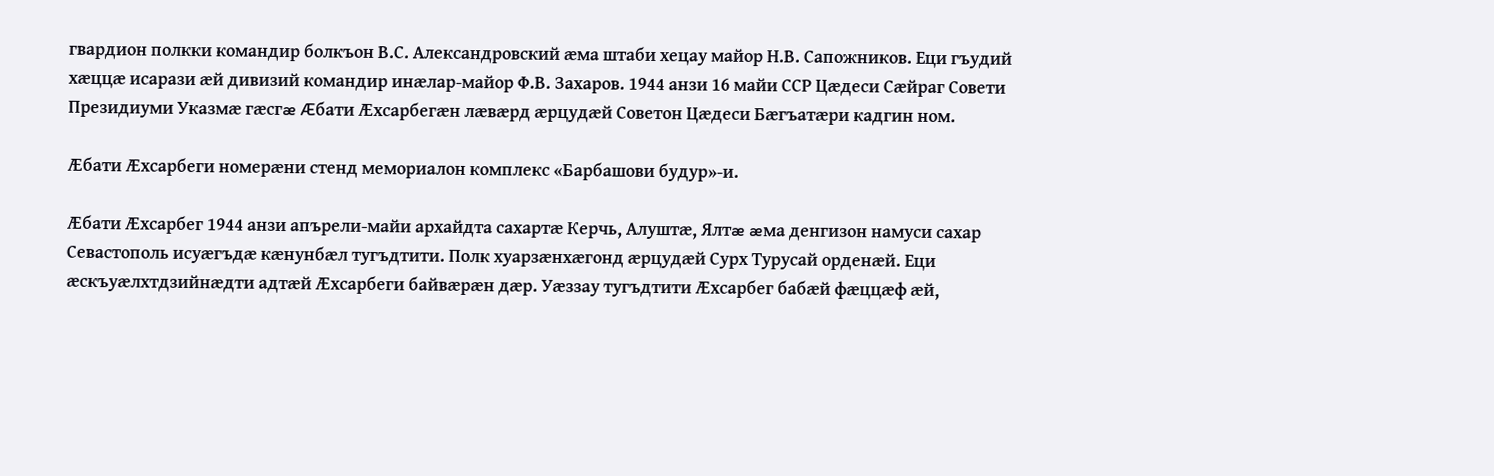гвардион полкки командир болкъон В.С. Александровский æма штаби хецау майор Н.В. Сапожников. Еци гъудий хæццæ исарази æй дивизий командир инæлар-майор Ф.В. Захаров. 1944 анзи 16 майи ССР Цæдеси Сæйраг Совети Президиуми Указмæ гæсгæ Æбати Æхсарбегæн лæвæрд æрцудæй Советон Цæдеси Бæгъатæри кадгин ном.

Æбати Æхсарбеги номерæни стенд мемориалон комплекс «Барбашови будур»-и.

Æбати Æхсарбег 1944 анзи апърели-майи архайдта сахартæ Керчь, Алуштæ, Ялтæ æма денгизон намуси сахар Севастополь исуæгъдæ кæнунбæл тугъдтити. Полк хуарзæнхæгонд æрцудæй Сурх Турусай орденæй. Еци æскъуæлхтдзийнæдти адтæй Æхсарбеги байвæрæн дæр. Уæззау тугъдтити Æхсарбег бабæй фæццæф æй,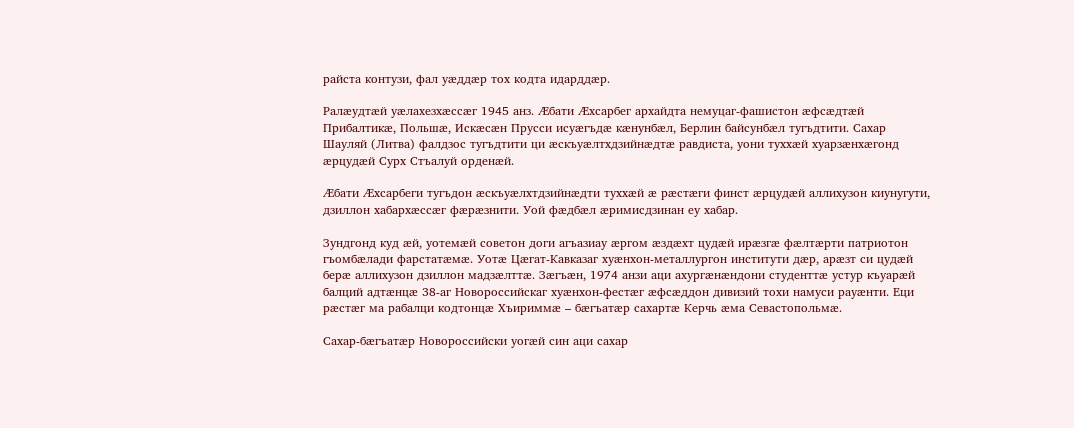райста контузи, фал уæддæр тох кодта идарддæр.

Ралæудтæй уæлахезхæссæг 1945 анз. Æбати Æхсарбег архайдта немуцаг-фашистон æфсæдтæй Прибалтикæ, Польшæ, Искæсæн Прусси исуæгъдæ кæнунбæл, Берлин байсунбæл тугъдтити. Сахар Шауляй (Литва) фалдзос тугъдтити ци æскъуæлтхдзийнæдтæ равдиста, уони туххæй хуарзæнхæгонд æрцудæй Сурх Стъалуй орденæй.

Æбати Æхсарбеги тугъдон æскъуæлхтдзийнæдти туххæй æ рæстæги финст æрцудæй аллихузон киунугути, дзиллон хабархæссæг фæрæзнити. Уой фæдбæл æримисдзинан еу хабар.

Зундгонд куд æй, уотемæй советон доги агъазиау æргом æздæхт цудæй ирæзгæ фæлтæрти патриотон гъомбæлади фарстатæмæ. Уотæ Цæгат-Кавказаг хуæнхон-металлургон институти дæр, арæзт си цудæй берæ аллихузон дзиллон мадзæлттæ. Зæгъæн, 1974 анзи аци ахургæнæндони студенттæ устур къуарæй балций адтæнцæ 38-аг Новороссийскаг хуæнхон-фестæг æфсæддон дивизий тохи намуси рауæнти. Еци рæстæг ма рабалци кодтонцæ Хъириммæ – бæгъатæр сахартæ Керчь æма Севастопольмæ.

Сахар-бæгъатæр Новороссийски уогæй син аци сахар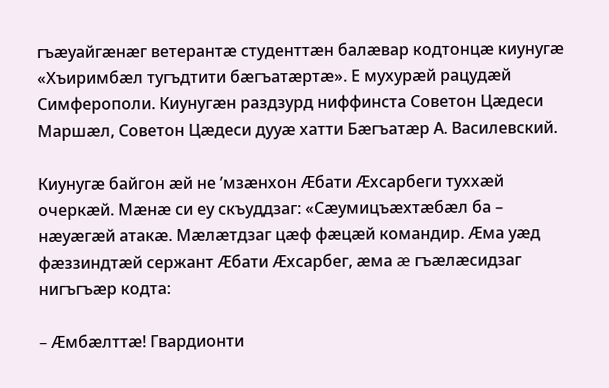гъæуайгæнæг ветерантæ студенттæн балæвар кодтонцæ киунугæ «Хъиримбæл тугъдтити бæгъатæртæ». Е мухурæй рацудæй Симферополи. Киунугæн раздзурд ниффинста Советон Цæдеси Маршæл, Советон Цæдеси дууæ хатти Бæгъатæр А. Василевский.

Киунугæ байгон æй не ’мзæнхон Æбати Æхсарбеги туххæй очеркæй. Мæнæ си еу скъуддзаг: «Сæумицъæхтæбæл ба – нæуæгæй атакæ. Мæлæтдзаг цæф фæцæй командир. Æма уæд фæззиндтæй сержант Æбати Æхсарбег, æма æ гъæлæсидзаг нигъгъæр кодта:

– Æмбæлттæ! Гвардионти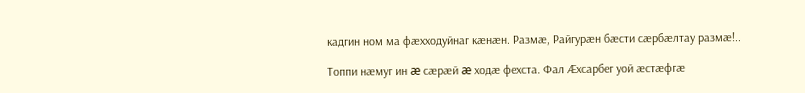кадгин ном ма фæхходуйнаг кæнæн. Размæ, Райгурæн бæсти сæрбæлтау размæ!..

Топпи нæмуг ин æ сæрæй æ ходæ фехста. Фал Æхсарбег уой æстæфгæ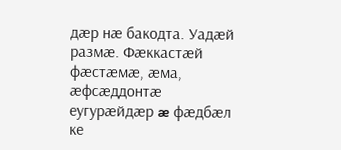дæр нæ бакодта. Уадæй размæ. Фæккастæй фæстæмæ, æма, æфсæддонтæ еугурæйдæр æ фæдбæл ке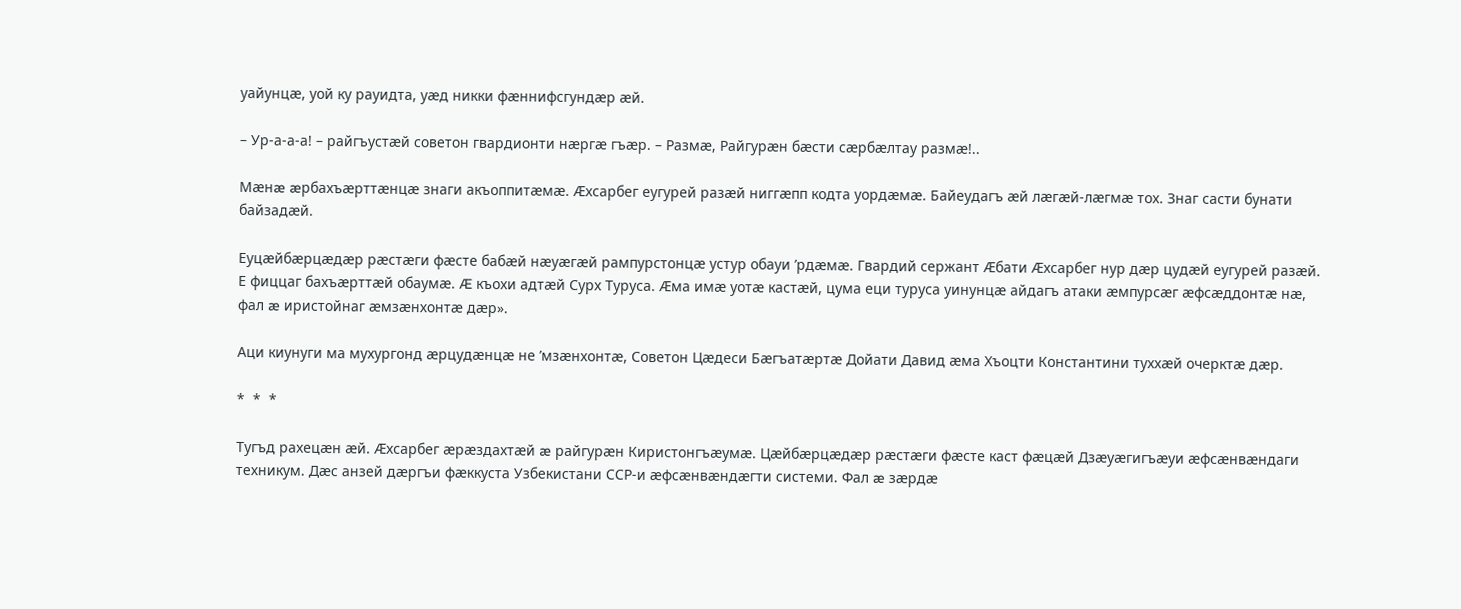уайунцæ, уой ку рауидта, уæд никки фæннифсгундæр æй.

– Ур-а-а-а! – райгъустæй советон гвардионти нæргæ гъæр. – Размæ, Райгурæн бæсти сæрбæлтау размæ!..

Мæнæ æрбахъæрттæнцæ знаги акъоппитæмæ. Æхсарбег еугурей разæй ниггæпп кодта уордæмæ. Байеудагъ æй лæгæй-лæгмæ тох. Знаг састи бунати байзадæй.

Еуцæйбæрцæдæр рæстæги фæсте бабæй нæуæгæй рампурстонцæ устур обауи ’рдæмæ. Гвардий сержант Æбати Æхсарбег нур дæр цудæй еугурей разæй. Е фиццаг бахъæрттæй обаумæ. Æ къохи адтæй Сурх Туруса. Æма имæ уотæ кастæй, цума еци туруса уинунцæ айдагъ атаки æмпурсæг æфсæддонтæ нæ, фал æ иристойнаг æмзæнхонтæ дæр».

Аци киунуги ма мухургонд æрцудæнцæ не ’мзæнхонтæ, Советон Цæдеси Бæгъатæртæ Дойати Давид æма Хъоцти Константини туххæй очерктæ дæр.

*  *  *

Тугъд рахецæн æй. Æхсарбег æрæздахтæй æ райгурæн Киристонгъæумæ. Цæйбæрцæдæр рæстæги фæсте каст фæцæй Дзæуæгигъæуи æфсæнвæндаги техникум. Дæс анзей дæргъи фæккуста Узбекистани ССР-и æфсæнвæндæгти системи. Фал æ зæрдæ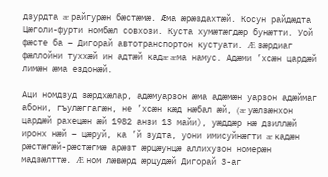дзурдта æ райгурæн бæстæмæ. Æма æрæздахтæй. Косун райдæдта Цæголи-фурти номбæл совхози. Куста хумæтæгдæр бунæтти. Уой фæсте ба – Дигорай автотранспортон кустуати. Æ зæрдиаг фæллойни туххæй ин адтæй кадæ æма намус. Адæми ’хсæн цардæй лимæн æма ездонæй.

Аци номдзуд зæрдхæлар, адæмуарзон æма адæмæн уарзон адæймаг абони, гъулæггагæн, не ’хсæн кæд нæбал æй, (æ уæлзæнхон цардæй рахецæн æй 1982 анзи 13 майи), уæддæр нæ дзиллæй иронх нæй – цæруй, ка ’й зудта, уони имисуйнæгти æ кадæн рæстæгæй-рæстæгмæ арæзт æрцæунцæ аллихузон номерæн мадзæлттæ. Æ ном лæвæрд æрцудæй Дигорай 3-аг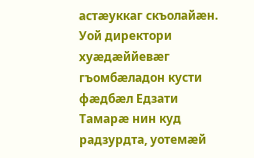астæуккаг скъолайæн. Уой директори хуæдæййевæг гъомбæладон кусти фæдбæл Едзати Тамарæ нин куд радзурдта, уотемæй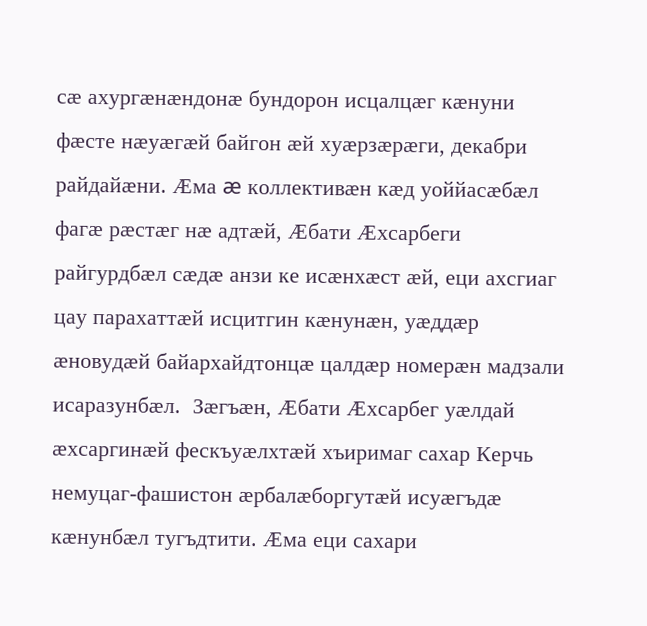сæ ахургæнæндонæ бундорон исцалцæг кæнуни фæсте нæуæгæй байгон æй хуæрзæрæги, декабри райдайæни. Æма æ коллективæн кæд уоййасæбæл фагæ рæстæг нæ адтæй, Æбати Æхсарбеги райгурдбæл сæдæ анзи ке исæнхæст æй, еци ахсгиаг цау парахаттæй исцитгин кæнунæн, уæддæр æновудæй байархайдтонцæ цалдæр номерæн мадзали исаразунбæл.  Зæгъæн, Æбати Æхсарбег уæлдай æхсаргинæй фескъуæлхтæй хъиримаг сахар Керчь немуцаг-фашистон æрбалæборгутæй исуæгъдæ кæнунбæл тугъдтити. Æма еци сахари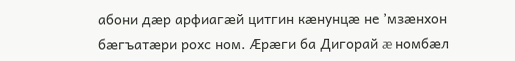абони дæр арфиагæй цитгин кæнунцæ не ’мзæнхон бæгъатæри рохс ном. Æрæги ба Дигорай æ номбæл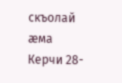скъолай æма Керчи 28-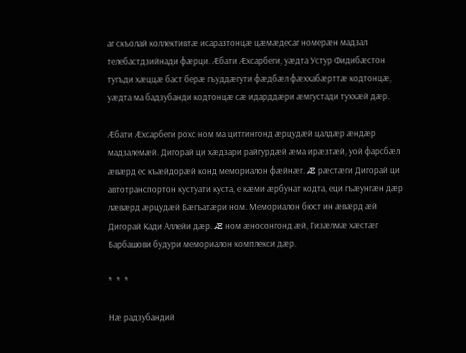аг скъолай коллективтæ исаразтонцæ цæмæдесаг номерæн мадзал телебастдзийнади фæрци. Æбати Æхсарбеги, уæдта Устур Фидибæстон тугъди хæццæ баст берæ гъуддæгути фæдбæл фæххабæрттæ кодтонцæ, уæдта ма бадзубанди кодтонцæ сæ идарддæри æмгустади туххæй дæр.

Æбати Æхсарбеги рохс ном ма цитгингонд æрцудæй цалдæр æндæр мадзалемæй. Дигорай ци хæдзари райгурдæй æма ирæзтæй, уой фарсбæл æвæрд ес къæйдорæй конд мемориалон фæйнæг. Æ рæстæги Дигорай ци автотранспортон кустуати куста, е кæми æрбунат кодта, еци гъæунгæн дæр лæвæрд æрцудæй Бæгъатæри ном. Мемориалон бюст ин æвæрд æй Дигорай Кади Аллейи дæр. Æ ном æносонгонд æй, Гизæлмæ хæстæг Барбашови будури мемориалон комплекси дæр.

*  *  *

Нæ радзубандий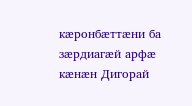кæронбæттæни ба зæрдиагæй арфæ кæнæн Дигорай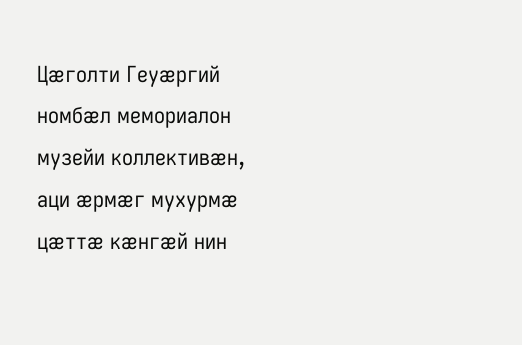Цæголти Геуæргий номбæл мемориалон музейи коллективæн, аци æрмæг мухурмæ цæттæ кæнгæй нин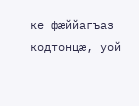ке фæййагъаз кодтонцæ, уой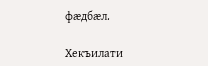фæдбæл.

Хекъилати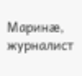Маринæ, журналист